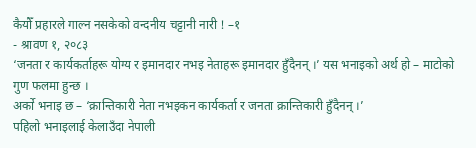कैयौँ प्रहारले गाल्न नसकेको वन्दनीय चट्टानी नारी ! –१
- श्रावण १, २०८३
‘जनता र कार्यकर्ताहरू योग्य र इमानदार नभइ नेताहरू इमानदार हुँदैनन् ।’ यस भनाइको अर्थ हो – माटोको गुण फलमा हुन्छ ।
अर्को भनाइ छ – ‘क्रान्तिकारी नेता नभइकन कार्यकर्ता र जनता क्रान्तिकारी हुँदैनन् ।’
पहिलो भनाइलाई केलाउँदा नेपाली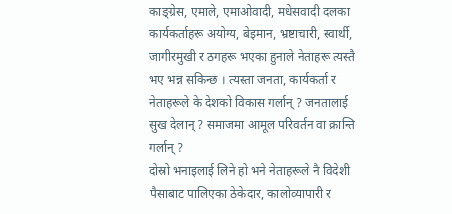काङ्ग्रेस, एमाले, एमाओवादी, मधेसवादी दलका कार्यकर्ताहरू अयोग्य, बेइमान, भ्रष्टाचारी, स्वार्थी, जागीरमुखी र ठगहरू भएका हुनाले नेताहरू त्यस्तै भए भन्न सकिन्छ । त्यस्ता जनता, कार्यकर्ता र नेताहरूले के देशको विकास गर्लान् ? जनतालाई सुख देलान् ? समाजमा आमूल परिवर्तन वा क्रान्ति गर्लान् ?
दोस्रो भनाइलाई लिने हो भने नेताहरूले नै विदेशी पैसाबाट पालिएका ठेकेदार, कालोव्यापारी र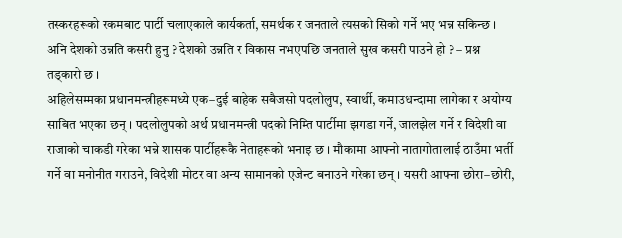तस्करहरूको रकमबाट पार्टी चलाएकाले कार्यकर्ता, समर्थक र जनताले त्यसको सिको गर्ने भए भन्न सकिन्छ । अनि देशको उन्नति कसरी हुनु ? देशको उन्नति र विकास नभएपछि जनताले सुख कसरी पाउने हो ? – प्रश्न तड्कारो छ ।
अहिलेसम्मका प्रधानमन्त्रीहरूमध्ये एक–दुई बाहेक सबैजसो पदलोलुप, स्वार्थी, कमाउधन्दामा लागेका र अयोग्य साबित भएका छन् । पदलोलुपको अर्थ प्रधानमन्त्री पदको निम्ति पार्टीमा झगडा गर्ने, जालझेल गर्ने र विदेशी वा राजाको चाकडी गरेका भन्ने शासक पार्टीहरूकै नेताहरूको भनाइ छ । मौकामा आफ्नो नातागोतालाई ठाउँमा भर्ती गर्ने वा मनोनीत गराउने, विदेशी मोटर वा अन्य सामानको एजेन्ट बनाउने गरेका छन् । यसरी आफ्ना छोरा–छोरी,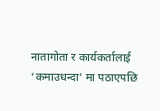नातागोता र कार्यकर्तालाई ‘कमाउधन्दा’ मा पठाएपछि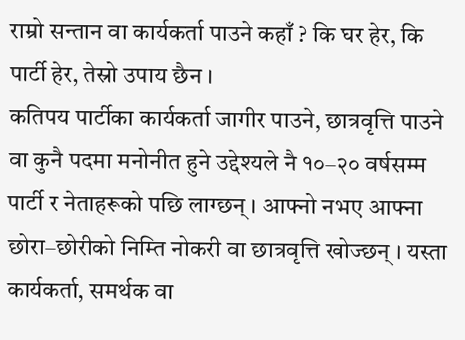राम्रो सन्तान वा कार्यकर्ता पाउने कहाँ ? कि घर हेर, कि पार्टी हेर, तेस्रो उपाय छैन ।
कतिपय पार्टीका कार्यकर्ता जागीर पाउने, छात्रवृत्ति पाउने वा कुनै पदमा मनोनीत हुने उद्देश्यले नै १०–२० वर्षसम्म पार्टी र नेताहरूको पछि लाग्छन् । आफ्नो नभए आफ्ना छोरा–छोरीको निम्ति नोकरी वा छात्रवृत्ति खोज्छन् । यस्ता कार्यकर्ता, समर्थक वा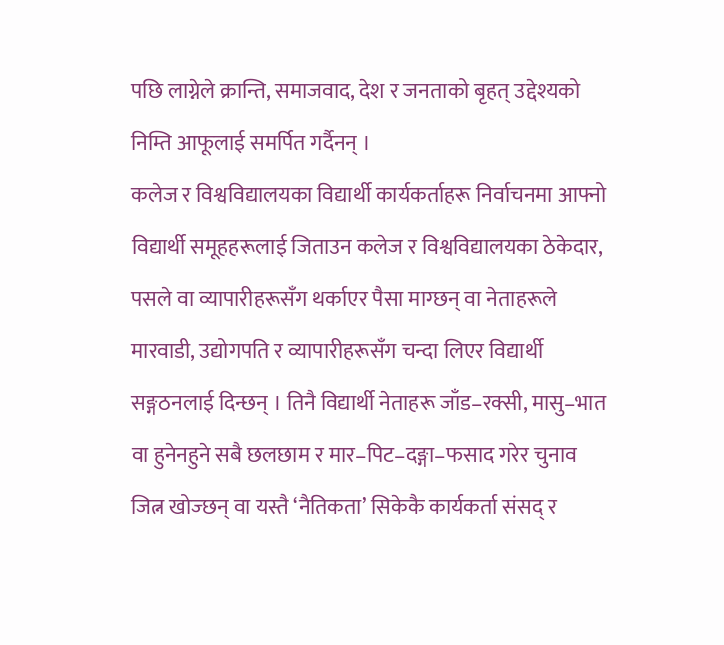पछि लाग्नेले क्रान्ति, समाजवाद, देश र जनताको बृहत् उद्देश्यको निम्ति आफूलाई समर्पित गर्दैनन् ।
कलेज र विश्वविद्यालयका विद्यार्थी कार्यकर्ताहरू निर्वाचनमा आफ्नो विद्यार्थी समूहहरूलाई जिताउन कलेज र विश्वविद्यालयका ठेकेदार, पसले वा व्यापारीहरूसँग थर्काएर पैसा माग्छन् वा नेताहरूले मारवाडी, उद्योगपति र व्यापारीहरूसँग चन्दा लिएर विद्यार्थी सङ्गठनलाई दिन्छन् । तिनै विद्यार्थी नेताहरू जाँड–रक्सी, मासु–भात वा हुनेनहुने सबै छलछाम र मार–पिट–दङ्गा–फसाद गरेर चुनाव जित्न खोज्छन् वा यस्तै ‘नैतिकता’ सिकेकै कार्यकर्ता संसद् र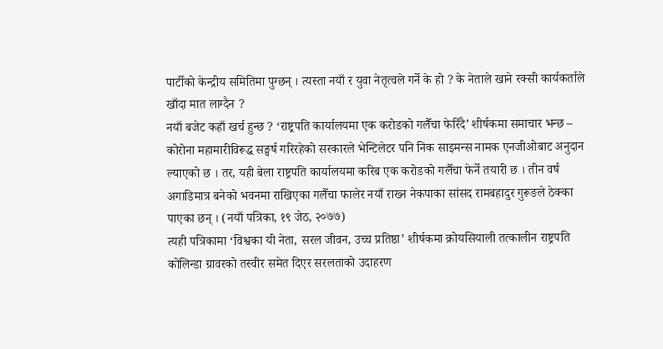पार्टीको केन्द्रीय समितिमा पुग्छन् । त्यस्ता नयाँ र युवा नेतृत्वले गर्ने के हो ? के नेताले खाने रक्सी कार्यकर्ताले खाँदा मात लाग्दैन ?
नयाँ बजेट कहाँ खर्च हुन्छ ? ‘राष्ट्रपति कार्यालयमा एक करोडको गलैँचा फेरिँदै’ शीर्षकमा समाचार भन्छ – कोरोना महामारीविरूद्ध सङ्घर्ष गरिरहेको सरकारले भेन्टिलेटर पनि निक साइमन्स नामक एनजीओबाट अनुदान ल्याएको छ । तर, यही बेला राष्ट्रपति कार्यालयमा करिब एक करोडको गलैँचा फेर्ने तयारी छ । तीन वर्ष अगाडिमात्र बनेको भवनमा राखिएका गलैँचा फालेर नयाँ राख्न नेकपाका सांसद रामबहादुर गुरूङले ठेक्का पाएका छन् । (नयाँ पत्रिका, १९ जेठ, २०७७)
त्यही पत्रिकामा ‘विश्वका यी नेता, सरल जीवन, उच्च प्रतिष्ठा’ शीर्षकमा क्रोयसियाली तत्कालीन राष्ट्रपति कोलिन्डा ग्रावरको तस्वीर समेत दिएर सरलताको उदाहरण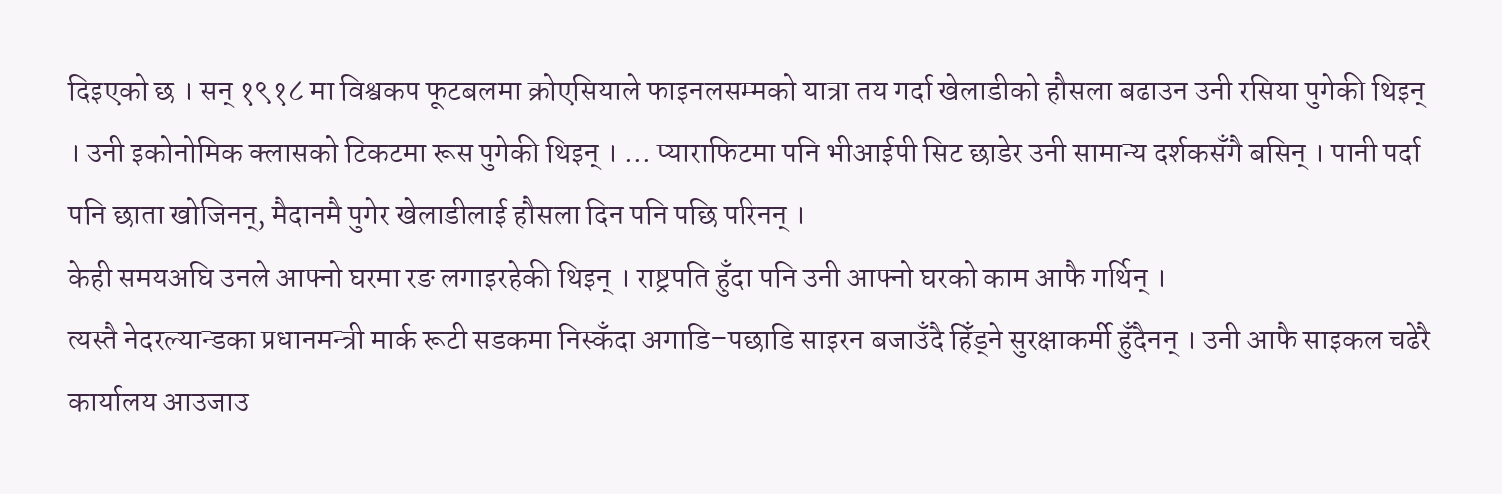दिइएको छ । सन् १९१८ मा विश्वकप फूटबलमा क्रोएसियाले फाइनलसम्मको यात्रा तय गर्दा खेलाडीको हौसला बढाउन उनी रसिया पुगेकी थिइन् । उनी इकोनोमिक क्लासको टिकटमा रूस पुगेकी थिइन् । … प्याराफिटमा पनि भीआईपी सिट छाडेर उनी सामान्य दर्शकसँगै बसिन् । पानी पर्दा पनि छाता खोजिनन्, मैदानमै पुगेर खेलाडीलाई हौसला दिन पनि पछि परिनन् ।
केही समयअघि उनले आफ्नो घरमा रङ लगाइरहेकी थिइन् । राष्ट्रपति हुँदा पनि उनी आफ्नो घरको काम आफै गर्थिन् ।
त्यस्तै नेदरल्यान्डका प्रधानमन्त्री मार्क रूटी सडकमा निस्कँदा अगाडि–पछाडि साइरन बजाउँदै हिँड्ने सुरक्षाकर्मी हुँदैनन् । उनी आफै साइकल चढेरै कार्यालय आउजाउ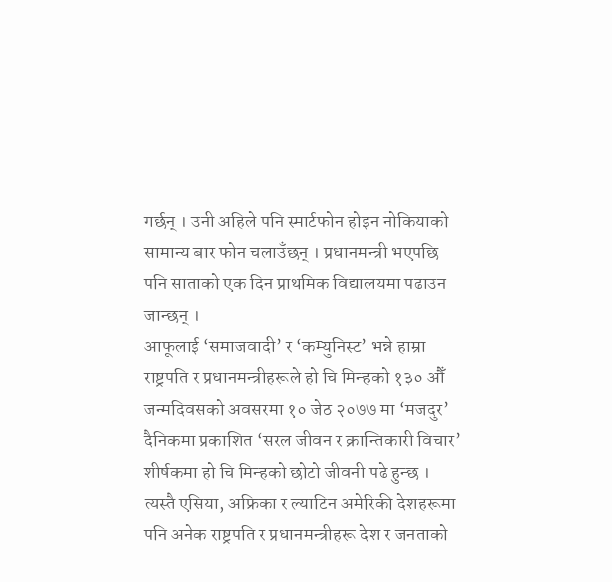गर्छन् । उनी अहिले पनि स्मार्टफोन होइन नोकियाको सामान्य बार फोन चलाउँछन् । प्रधानमन्त्री भएपछि पनि साताको एक दिन प्राथमिक विद्यालयमा पढाउन जान्छन् ।
आफूलाई ‘समाजवादी’ र ‘कम्युनिस्ट’ भन्ने हाम्रा राष्ट्रपति र प्रधानमन्त्रीहरूले हो चि मिन्हको १३० औँ जन्मदिवसको अवसरमा १० जेठ २०७७ मा ‘मजदुर’ दैनिकमा प्रकाशित ‘सरल जीवन र क्रान्तिकारी विचार’ शीर्षकमा हो चि मिन्हको छोटो जीवनी पढे हुन्छ । त्यस्तै एसिया, अफ्रिका र ल्याटिन अमेरिकी देशहरूमा पनि अनेक राष्ट्रपति र प्रधानमन्त्रीहरू देश र जनताको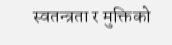स्वतन्त्रता र मुक्तिको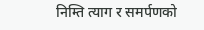निम्ति त्याग र समर्पणको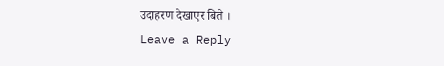उदाहरण देखाएर बिते ।
Leave a Reply